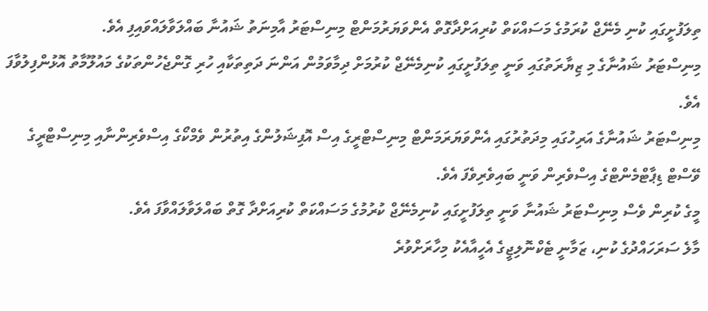ތިލަފުށީގައި ކުނި މެނޭޖް ކުރަމުގެ މަސައްކަތް ކުރިއަށްދާގޮތް އެންވަޔަރުމަންޓް މިނިސްޓަރު އާމިނަތު ޝައުނާ ބައްލަވާލައްވައިފި އެވެ.
މިނިސްޓަރު ޝައުނާގެ މި ޒިޔާރަތުގައި ވަނީ ތިލަފުށީގައި ކުނިމެނޭޖް ކުރުމަށް ދިމާވަމުން އަންނަ ދަތިތަކާއި ހުރި ގޮންޖެހުންތަކުގެ މައުލޫމާތު އޮޅުންފިލުވާފަ އެވެ.
މިނިސްޓަރު ޝައުނާގެ އަރިހުގައި މިދަތުރުގައި އެންވަޔަރަމަންޓް މިނިސްޓްރީގެ އިސް އޮފިޝަލުންގެ އިތުރުން ވެމްކޯގެ އިސްވެރިންނާއި މިނިސްޓްރީގެ ވޭސްޓް ޑިޕާޓްމެންޓްގެ އިސްވެރިން ވަނީ ބައިވެރިވެފަ އެވެ.
މީގެ ކުރިން ވެސް މިނިސްޓަރު ޝައުނާ ވަނީ ތިލަފުށީގައި ކުނިމެނޭޖް ކުރުމުގެ މަސައްކަތް ކުރިއަށްދާ ގޮތް ބައްލަވާލައްވާފަ އެވެ.
މާލެ ސަރަހައްދުގެ ކުނި، ޒަމާނީ ޓެކްނޮލިޖީގެ އެހީއާއެކު މިހާރަށްވުރެ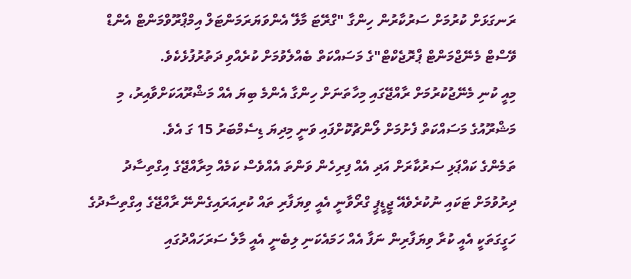ރަނގަޅަށް ކުރުމަށް ސަރުކާރުން ހިންގާ "ގްރޭޓަ މާލޭ އެންވަޔަރަމަންޓަލް އިމްޕްރޫވްމަންޓް އެންޑް ވޭސްޓް މެނޭޖްމަންޓް ޕްރޮޖެކްޓް"ގެ މަސައްކަތް ބެއްލެވުމަށް ކުރެއްވި ދަތުރުފުޅެކެވެ.
މިއީ ކުނި މެނޭޖުކުރުމަށް ރާއްޖޭގައި މިހާތަނަށް ހިންގާ އެންމެ ބިޔަ އެއް މަޝްރޫއަކަށްވާއިރު، މި މަޝްރޫއުގެ މަސައްކަތް ފެށުމަށް ލޯންޗުކޮށްފައި ވަނީ މިދިޔަ ޑިސެމްބަރު 15 ގަ އެވެ.
ތަމެންގެ ކައްޕަޅި ސަރުކާރަށް އަދި އެއް ފިރިހެން ވަންތަ އެއްވެސް ކަމެއް މިރާއްޖޭގެ އިގްތިސާދު ދިރުވުމަށް ޓަކައި ނުކުރެވެއޭ ޖީޑީޕީ ގްރޯވާނީ އެއީ ވިޔަފާރި ތައް ކުރިއަރައިގެންނޭ ރާއްޖޭގެ އިގްތިސާދުގެ ހަގީގަތަކީ އެއީ ކުރާ ވިޔަފާރިން ނަފާ އެއް ހަމައެކަނި ލިބެނީ އެއީ މާލެ ސަރަހައްދުގައި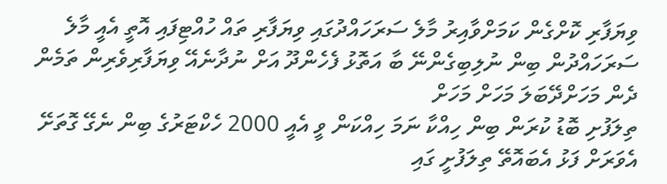ވިޔަފާރި ކޮށްގެން ކަމަށްވާއިރު މާލެ ސަރަހައްދުގައި ވިޔަފާރި ތައް ހުއްޓިފައި އޮތީ އެއީ މާލެ ސަރަހައްދުން ބިން ނުލިބިގެންނޭ ބާ އަތޮޅު ފެހެންދޫ އަށް ނުދާނެއޭ ވިޔަފާރިވެރިން ތަމެން ދެން މަހަށްދޭބަލަ މަހަށް މަހަށް
ތިލަފުށި ބޮޑު ކުރަން ބިން ހިއްކާ ނަމަ ހިއްކަން ވީ އެއީ 2000 ހެކްޓަރުގެ ބިން ނެގޭ ގޮތަށޭ އެވަރަށް ފަޅު އެބައޮތޭ ތިލަފުށީ ގައި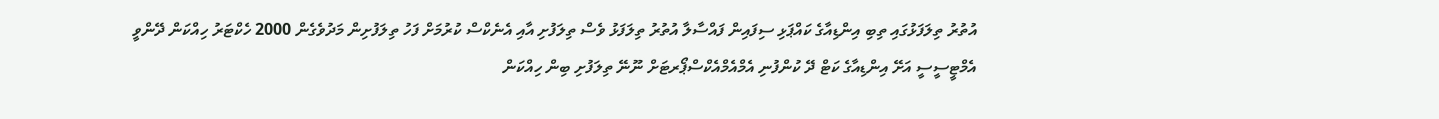އުތުރު ތިލަފަޅުގައި ތިބި އިންޑިއާގެ ކައްޕަޅި ސިފައިން ފައްސާލާ އުތުރު ތިލަފަޅު ވެސް ތިލަފުށި އާއި އެނެކްސް ކުރުމަށް ފަހު ތިލަފުށިން މަދުވެގެން 2000 ހެކްޓަރު ހިއްކަން ދޭންވީ އެމްޓީސީސީ އަށޭ އިންޑިއާގެ ކަޓް ދޭ ކުންފުނި އެމްއެމްއެކްސްޕޯރޓަށް ނޫނޭ ތިލަފުށި ބިން ހިއްކަން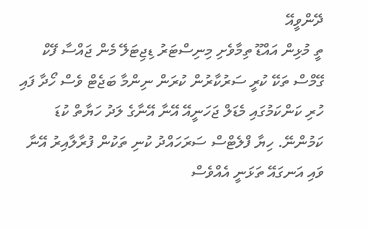ދޭންވީއޭ
ތީ މުޅިން އައްޑޫ ތިމާވެށި މިނިސްޓަރު ޑިޖިޓަލޭ މެން ޖައްސާ ފޭކް ގޭމްސް ތަކޭ ކުރީ ސަރުކާރުން ކުރަން ނިންމާ ބަޖެޓް ވެސް ހޯދާ ފައި ހުރި ކަންކަމުގައި މެޑަލް ޖަހަނީއޭ އޭނާ އޭނާގެ ލަދު ހަޔާތް ކުޑަ ކަމުންނޭ. ހިޔާ ފްލެޓްސް ސަރަހައްދު ކުނި ތަކުން ފުރާލާއިރު އޭނާ ވައި އަނގައޭ ތަޅަނީ އެއްވެސް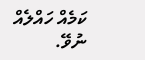ކަމެއް ހައްލެއް ނުވޭ.